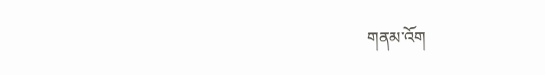གནམ་འོག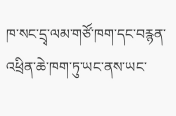ཁ་སང་དྲྭ་ལམ་གཙོ་ཁག་དང་བརྙན་འཕྲིན་ཆེ་ཁག་ཏུ་ཡང་ནས་ཡང་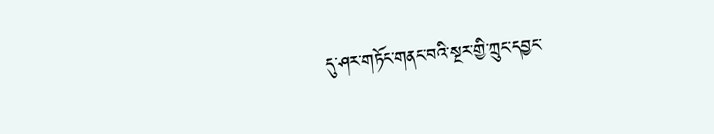དུ་ཤར་གཏོང་གནང་བའི་སྔར་གྱི་ཀྲུང་དབྱང་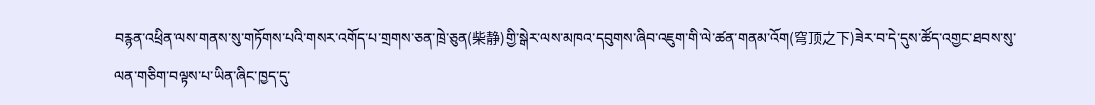བརྙན་འཕྲིན་ལས་གནས་སུ་གཏོགས་པའི་གསར་འགོད་པ་གྲགས་ཅན་ཁྲེ་ཅུན(柴静)གྱི་སྒེར་ལས་མཁའ་དབུགས་ཞིབ་འཇུག་གི་ལེ་ཚན་གནམ་འོག(穹顶之下)ཟེར་བ་དེ་དུས་ཚོད་འགྱང་ཐབས་སུ་ལན་གཅིག་བལྟས་པ་ཡིན་ཞིང་ཁྱད་དུ་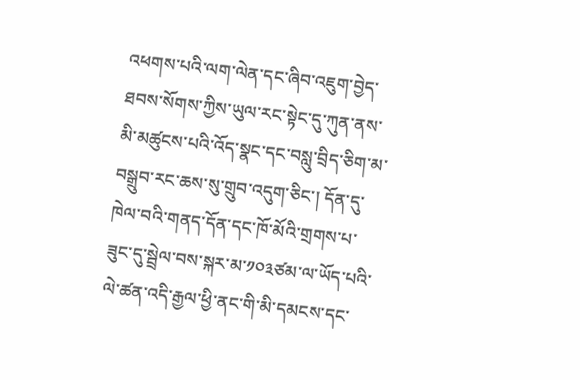འཕགས་པའི་ལག་ལེན་དང་ཞིབ་འཇུག་བྱེད་ཐབས་སོགས་ཀྱིས་ཡུལ་རང་སྟེང་དུ་ཀུན་ནས་མི་མཚུངས་པའི་འོད་སྣང་དང་བསླུ་བྲིད་ཅིག་མ་བསྒྲུབ་རང་ཆས་སུ་གྲུབ་འདུག་ཅིང་། དོན་དུ་ཁེལ་བའི་གནད་དོན་དང་ཁོ་མོའི་གྲགས་པ་ཟུང་དུ་སྦྲེལ་བས་སྐར་མ་༡༠༣ཙམ་ལ་ཡོད་པའི་ལེ་ཚན་འདི་རྒྱལ་ཕྱི་ནང་གི་མི་དམངས་དང་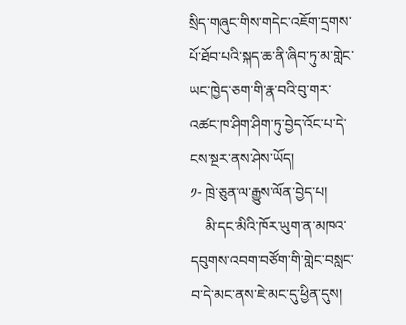སྲིད་གཞུང་གིས་གདེང་འཇོག་དྲགས་པོ་ཐོབ་པའི་སྐད་ཆ་ནི་ཞིབ་ཏུ་མ་གླེང་ཡང་ཁྱེད་ཅག་གི་རྣ་བའི་བུ་གར་འཚང་ཁ་ཤིག་ཤིག་ཏུ་བྱེད་འོང་པ་དེ་ངས་སྔར་ནས་ཤེས་ཡོད།
༡- ཁྲེ་ཅུན་ལ་རྒྱུས་ལོན་བྱེད་པ།
    མི་དང་མིའི་ཁོར་ཡུག་ན་མཁའ་དབུགས་འབག་བཙོག་གི་གླེང་བསླང་བ་དེ་མང་ནས་ཇེ་མང་དུ་ཕྱིན་དུས།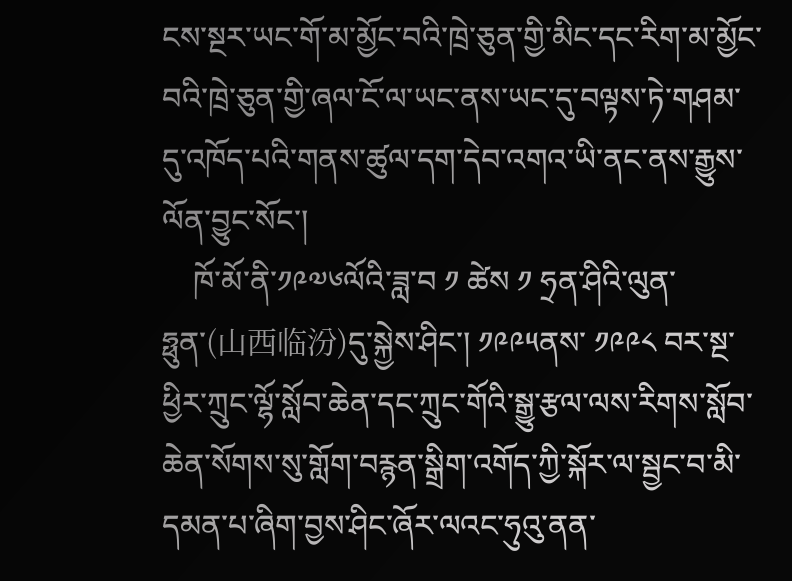ངས་སྔར་ཡང་གོ་མ་མྱོང་བའི་ཁྲེ་ཅུན་གྱི་མིང་དང་རིག་མ་མྱོང་བའི་ཁྲེ་ཅུན་གྱི་ཞལ་ངོ་ལ་ཡང་ནས་ཡང་དུ་བལྟས་ཏེ་གཤམ་དུ་འཁོད་པའི་གནས་ཚུལ་དག་དེབ་འགའ་ཡི་ནང་ནས་རྒྱུས་ལོན་བྱུང་སོང་།
    ཁོ་མོ་ནི་༡༩༧༦ལོའི་ཟླ་བ ༡ ཚེས ༡ ཧྲན་ཤིའི་ལུན་ཧྥུན་(山西临汾)དུ་སྐྱེས་ཤིང་། ༡༩༩༥ནས་ ༡༩༩༨ བར་སྔ་ཕྱིར་ཀྲུང་ལྷོ་སློབ་ཆེན་དང་ཀྲུང་གོའི་སྒྱུ་རྩལ་ལས་རིགས་སློབ་ཆེན་སོགས་སུ་གློག་བརྙན་སྒྲིག་འགོད་ཀྱི་སྐོར་ལ་སྦྱང་བ་མི་དམན་པ་ཞིག་བྱས་ཤིང་ཞོར་ལའང་ཧུའུ་ནན་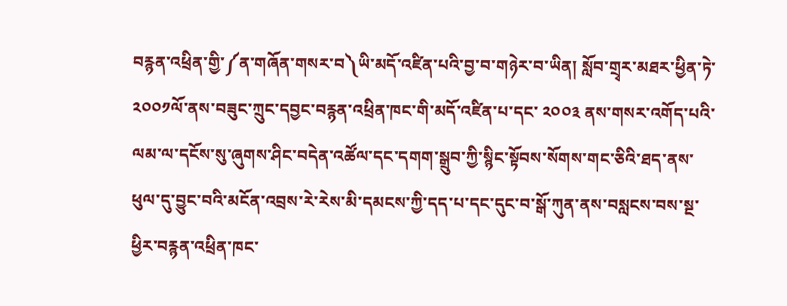བརྙན་འཕྲིན་གྱི་༼ན་གཞོན་གསར་བ༽ཡི་མདོ་འཛིན་པའི་བྱ་བ་གཉེར་བ་ཡིན། སློབ་གྲྭར་མཐར་ཕྱིན་ཏེ་ ༢༠༠༡ལོ་ནས་བཟུང་ཀྲུང་དབྱང་བརྙན་འཕྲིན་ཁང་གི་མདོ་འཛིན་པ་དང་ ༢༠༠༣ ནས་གསར་འགོད་པའི་ལམ་ལ་དངོས་སུ་ཞུགས་ཤིང་བདེན་འཚོལ་དང་དགག་སྒྲུབ་ཀྱི་སྙིང་སྟོབས་སོགས་གང་ཅིའི་ཐད་ནས་ཕུལ་དུ་བྱུང་བའི་མངོན་འབྲས་རེ་རེས་མི་དམངས་ཀྱི་དད་པ་དང་དུང་བ་སྒོ་ཀུན་ནས་བསླངས་བས་སྔ་ཕྱིར་བརྙན་འཕྲིན་ཁང་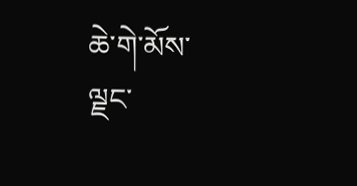ཆེ་གེ་མོས་ལྗང་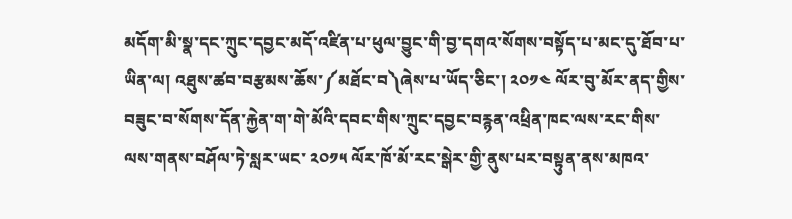མདོག་མི་སྣ་དང་ཀྲུང་དབྱང་མདོ་འཛིན་པ་ཕུལ་བྱུང་གི་བྱ་དགའ་སོགས་བསྟོད་པ་མང་དུ་ཐོབ་པ་ཡིན་ལ། འཐུས་ཚབ་བརྩམས་ཆོས་༼མཐོང་བ༽ཞེས་པ་ཡོད་ཅིང་། ༢༠༡༤ ལོར་བུ་མོར་ནད་གྱིས་བཟུང་བ་སོགས་དོན་རྐྱེན་ག་གེ་མོའི་དབང་གིས་ཀྲུང་དབྱང་བརྙན་འཕྲིན་ཁང་ལས་རང་གིས་ལས་གནས་བཤོལ་ཏེ་སླར་ཡང་ ༢༠༡༥ ལོར་ཁོ་མོ་རང་སྒེར་གྱི་ནུས་པར་བསྟུན་ནས་མཁའ་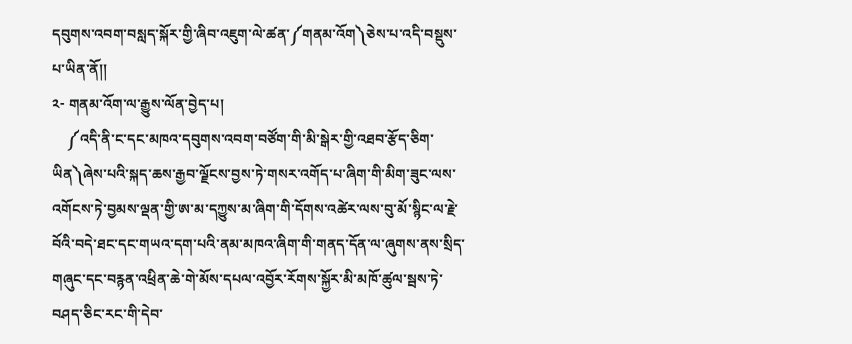དབུགས་འབག་བསླད་སྐོར་གྱི་ཞིབ་འཇུག་ལེ་ཚན་༼གནམ་འོག༽ཅེས་པ་འདི་བསྡུས་པ་ཡིན་ནོ།།
༢- གནམ་འོག་ལ་རྒྱུས་ལོན་བྱེད་པ།
    ༼འདི་ནི་ང་དང་མཁའ་དབུགས་འབག་བཙོག་གི་མི་སྒེར་གྱི་འཐབ་རྩོད་ཅིག་ཡིན༽ཞེས་པའི་སྐད་ཆས་རྒྱབ་ལྗོངས་བྱས་ཏེ་གསར་འགོད་པ་ཞིག་གི་མིག་ཟུང་ལས་འགོངས་ཏེ་བྱམས་ལྡན་གྱི་ཨ་མ་དཀྱུས་མ་ཞིག་གི་དོགས་འཚེར་ལས་བུ་མོ་སྙིང་ལ་རྗེ་བོའི་བདེ་ཐང་དང་གཡའ་དག་པའི་ནམ་མཁའ་ཞིག་གི་གནད་དོན་ལ་ཞུགས་ནས་སྲིད་གཞུང་དང་བརྙན་འཕྲིན་ཆེ་གེ་མོས་དཔལ་འབྱོར་རོགས་སྐྱོར་མི་མཁོ་ཚུལ་སྦས་ཏེ་བཤད་ཅིང་རང་གི་དེབ་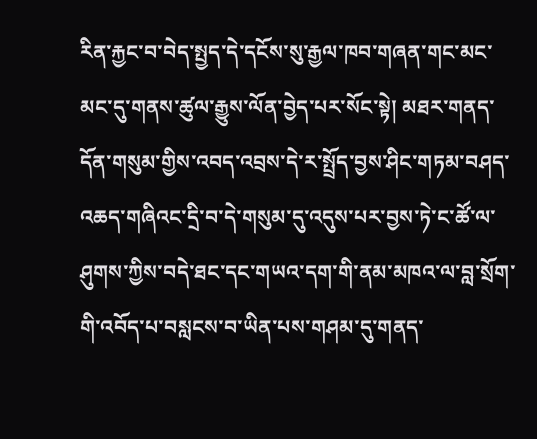རིན་རྐྱང་བ་བེད་སྤྱད་དེ་དངོས་སུ་རྒྱལ་ཁབ་གཞན་གང་མང་མང་དུ་གནས་ཚུལ་རྒྱུས་ལོན་བྱེད་པར་སོང་སྟེ། མཐར་གནད་དོན་གསུམ་གྱིས་འབད་འབྲས་དེ་ར་སྤྲོད་བྱས་ཤིང་གཏམ་བཤད་འཆད་གཞིའང་དྲི་བ་དེ་གསུམ་དུ་འདུས་པར་བྱས་ཏེ་ང་ཚོ་ལ་ཤུགས་ཀྱིས་བདེ་ཐང་དང་གཡའ་དག་གི་ནམ་མཁའ་ལ་བླ་སྲོག་གི་འབོད་པ་བསླངས་བ་ཡིན་པས་གཤམ་དུ་གནད་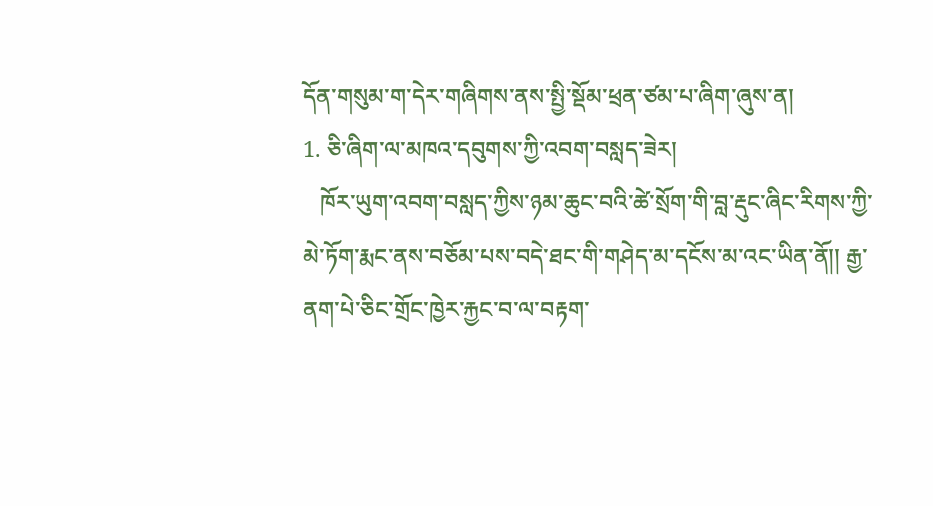དོན་གསུམ་ག་དེར་གཞིགས་ནས་སྤྱི་སྡོམ་ཕྲན་ཙམ་པ་ཞིག་ཞུས་ན།
1. ཅི་ཞིག་ལ་མཁའ་དབུགས་ཀྱི་འབག་བསླད་ཟེར།
   ཁོར་ཡུག་འབག་བསླད་ཀྱིས་ཉམ་ཆུང་བའི་ཚེ་སྲོག་གི་བླ་རྡུང་ཞིང་རིགས་ཀྱི་མེ་ཏོག་རྨང་ནས་བཅོམ་པས་བདེ་ཐང་གི་གཤེད་མ་དངོས་མ་འང་ཡིན་ནོ།། རྒྱ་ནག་པེ་ཅིང་གྲོང་ཁྱེར་རྐྱང་བ་ལ་བརྟག་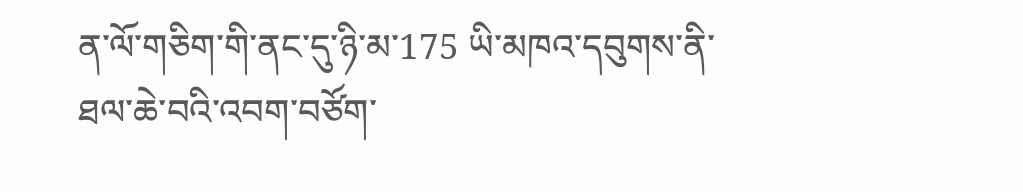ན་ལོ་གཅིག་གི་ནང་དུ་ཉི་མ་175 ཡི་མཁའ་དབུགས་ནི་ཐལ་ཆེ་བའི་འབག་བཙོག་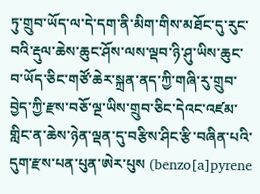ཏུ་གྲུབ་ཡོད་ལ་དེ་དག་ནི་མིག་གིས་མཐོང་དུ་རུང་བའི་རྡུལ་ཆེས་ཆུང་ཤོས་ལས་ལྡབ་ཉི་ཤུ་ཡིས་ཆུང་བ་ཡོད་ཅིང་གཙོ་ཆེར་སྐྲན་ནད་ཀྱི་གཞི་རུ་གྲུབ་བྱེད་ཀྱི་རྫས་བཅོ་ལྔ་ཡིས་གྲུབ་ཅིང་དེའང་འཛམ་གླིང་ན་ཆེས་ཉེན་ལྡན་དུ་བརྩིས་ཤིང་རྩི་བཞིན་པའི་དུག་རྫས་པན་པུན་ཨེར་པུས (benzo[a]pyrene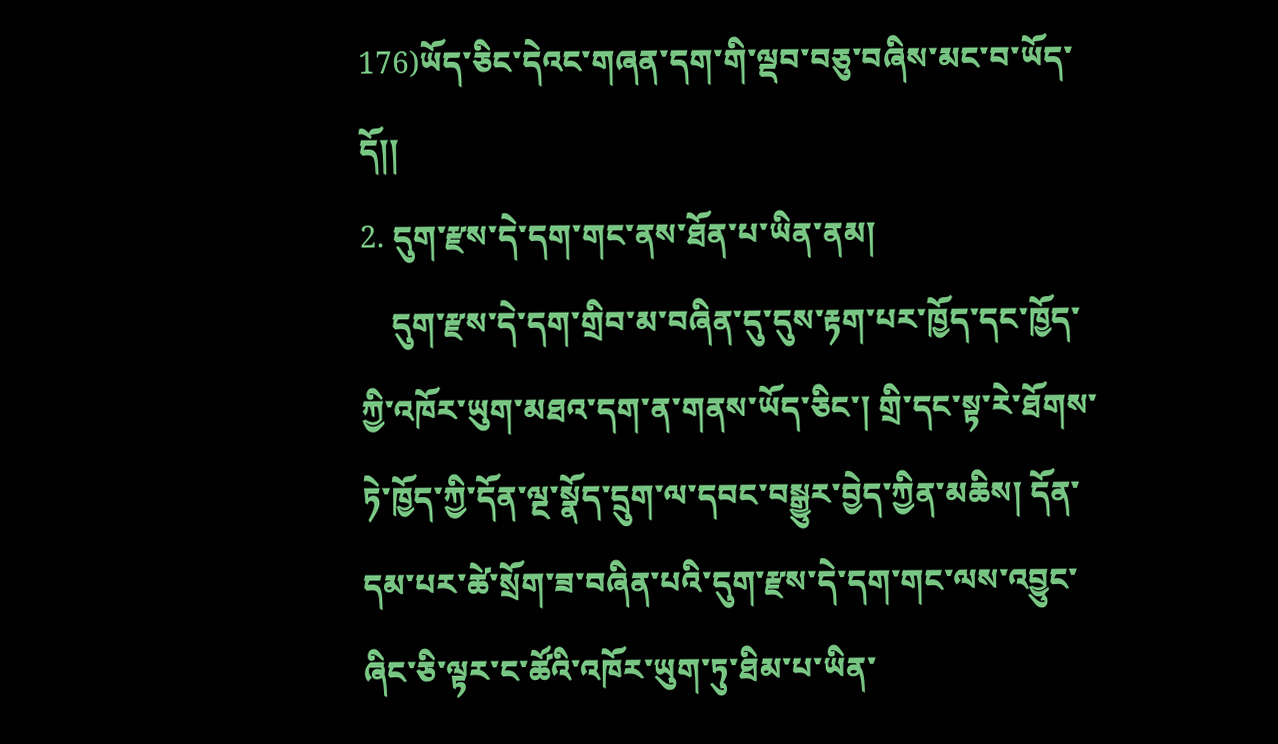176)ཡོད་ཅིང་དེའང་གཞན་དག་གི་ལྡབ་བཅུ་བཞིས་མང་བ་ཡོད་དོ།།
2. དུག་རྫས་དེ་དག་གང་ནས་ཐོན་པ་ཡིན་ནམ།
    དུག་རྫས་དེ་དག་གྲིབ་མ་བཞིན་དུ་དུས་རྟག་པར་ཁྱོད་དང་ཁྱོད་ཀྱི་འཁོར་ཡུག་མཐའ་དག་ན་གནས་ཡོད་ཅིང་། གྲི་དང་སྟ་རེ་ཐོགས་ཏེ་ཁྱོད་ཀྱི་དོན་ལྔ་སྣོད་དྲུག་ལ་དབང་བསྒྱུར་བྱེད་ཀྱིན་མཆིས། དོན་དམ་པར་ཚེ་སྲོག་ཟ་བཞིན་པའི་དུག་རྫས་དེ་དག་གང་ལས་འབྱུང་ཞིང་ཅི་ལྟར་ང་ཚོའི་འཁོར་ཡུག་ཏུ་ཐིམ་པ་ཡིན་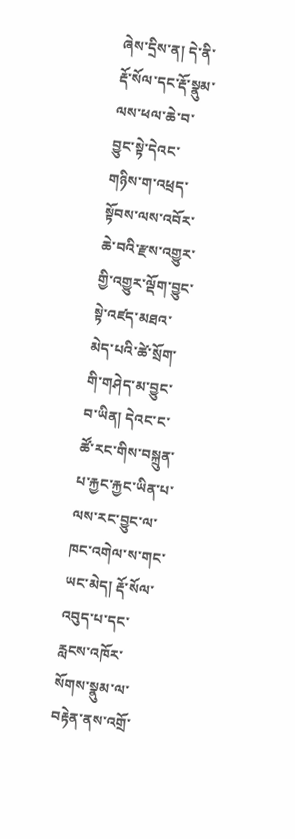ཞེས་དྲིས་ན། དེ་ནི་རྡོ་སོལ་དང་རྡོ་སྣུམ་ལས་ཕལ་ཆེ་བ་བྱུང་སྟེ་དེའང་གཉིས་ག་འཕྲད་སྟོབས་ལས་འབོར་ཆེ་བའི་རྫས་འགྱུར་གྱི་འགྱུར་ལྡོག་བྱུང་སྟེ་འཛད་མཐའ་མེད་པའི་ཚེ་སྲོག་གི་གཤེད་མ་བྱུང་བ་ཡིན། དེའང་ང་ཚོ་རང་གིས་བསྐྲུན་པ་རྐྱང་རྐྱང་ཡིན་པ་ལས་རང་བྱུང་ལ་ཁང་འགེལ་ས་གང་ཡང་མེད། རྡོ་སོལ་འབུད་པ་དང་རླངས་འཁོར་སོགས་སྣུམ་ལ་བརྟེན་ནས་འགྲོ་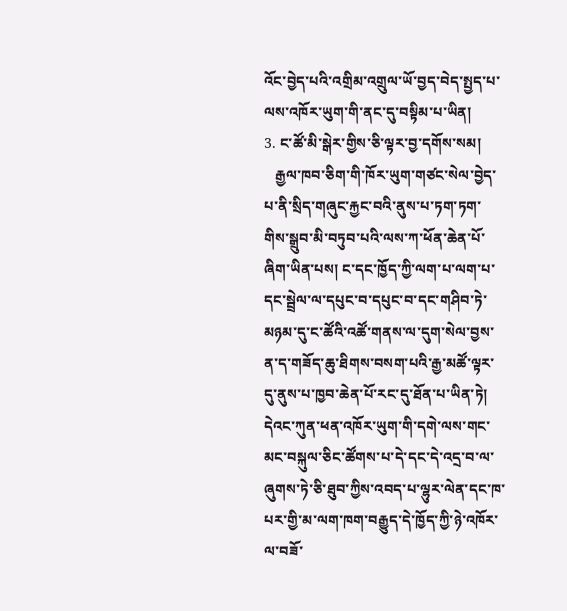འོང་བྱེད་པའི་འགྲིམ་འགྲུལ་ཡོ་བྱད་བེད་སྤྱད་པ་ལས་འཁོར་ཡུག་གི་ནང་དུ་བསྟིམ་པ་ཡིན།
3. ང་ཚོ་མི་སྒེར་གྱིས་ཅི་ལྟར་བྱ་དགོས་སམ།
   རྒྱལ་ཁབ་ཅིག་གི་ཁོར་ཡུག་གཙང་སེལ་བྱེད་པ་ནི་སྲིད་གཞུང་རྐྱང་བའི་ནུས་པ་ཏག་ཏག་གིས་སྒྲུབ་མི་བཏུབ་པའི་ལས་ཀ་ཕོན་ཆེན་པོ་ཞིག་ཡིན་པས། ང་དང་ཁྱོད་ཀྱི་ལག་པ་ལག་པ་དང་སྦྲེལ་ལ་དཔུང་བ་དཔུང་བ་དང་གཤིབ་ཏེ་མཉམ་དུ་ང་ཚོའི་འཚོ་གནས་ལ་དུག་སེལ་བྱས་ན་ད་གཟོད་ཆུ་ཐིགས་བསག་པའི་རྒྱ་མཚོ་ལྟར་དུ་ནུས་པ་ཁྱབ་ཆེན་པོ་རང་དུ་ཐོན་པ་ཡིན་ཏེ། དེའང་ཀུན་ཕན་འཁོར་ཡུག་གི་དགེ་ལས་གང་མང་བསྐུལ་ཅིང་ཚོགས་པ་དེ་དང་དེ་འདྲ་བ་ལ་ཞུགས་ཏེ་ཅི་ཐུབ་ཀྱིས་འབད་པ་ལྷུར་ལེན་དང་ཁ་པར་གྱི་མ་ལག་ཁག་བརྒྱུད་དེ་ཁྱོད་ཀྱི་ཉེ་འཁོར་ལ་བཟོ་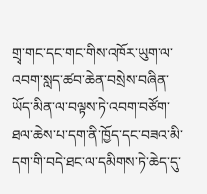གྲྭ་གང་དང་གང་གིས་འཁོར་ཡུག་ལ་འབག་སླད་ཚབ་ཆེན་བསྲེས་བཞིན་ཡོད་མིན་ལ་བལྟས་ཏེ་འབག་བཙོག་ཐལ་ཆེས་པ་དག་ནི་ཁྱོད་དང་བཟའ་མི་དག་གི་བདེ་ཐང་ལ་དམིགས་ཏེ་ཆེད་དུ་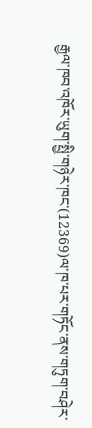རྒྱལ་ཁབ་འཁོར་ཡུག་སྤྱི་གཉེར་ཁང་(12369)ལ་ཁ་པར་གཏོང་ནས་གཏུག་བཤེར་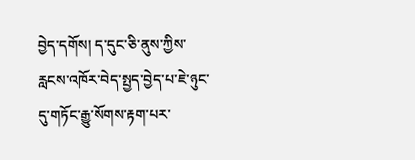བྱེད་དགོས། ད་དུང་ཅི་ནུས་ཀྱིས་རླངས་འཁོར་བེད་སྤྱད་བྱེད་པ་ཇེ་ཉུང་དུ་གཏོང་རྒྱུ་སོགས་རྟག་པར་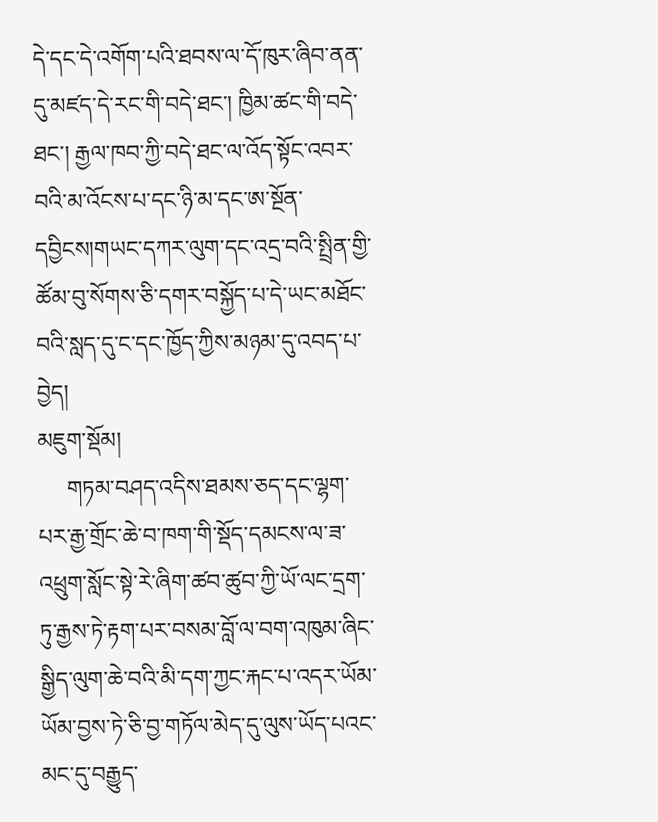དེ་དང་དེ་འགོག་པའི་ཐབས་ལ་དོ་ཁུར་ཞིབ་ནན་དུ་མཛད་དེ་རང་གི་བདེ་ཐང་། ཁྱིམ་ཚང་གི་བདེ་ཐང་། རྒྱལ་ཁབ་ཀྱི་བདེ་ཐང་ལ་འོད་སྟོང་འབར་བའི་མ་འོངས་པ་དང་ཉི་མ་དང་ཨ་སྔོན་དབྱིངས།གཡང་དཀར་ལུག་དང་འདྲ་བའི་སྤྲིན་གྱི་ཚོམ་བུ་སོགས་ཅི་དགར་བསྐྱོད་པ་དེ་ཡང་མཐོང་བའི་སླད་དུ་ང་དང་ཁྱོད་ཀྱིས་མཉམ་དུ་འབད་པ་བྱེད།
མཇུག་སྡོམ།
     གཏམ་བཤད་འདིས་ཐམས་ཅད་དང་ལྷག་པར་རྒྱ་གྲོང་ཆེ་བ་ཁག་གི་སྡོད་དམངས་ལ་ཟ་འཕྲུག་སློང་སྟེ་རེ་ཞིག་ཚབ་ཚུབ་ཀྱི་ཡོ་ལང་དྲག་ཏུ་རྒྱས་ཏེ་རྟག་པར་བསམ་བློ་ལ་བག་འཁུམ་ཞིང་སྒྱིད་ལུག་ཆེ་བའི་མི་དག་ཀྱང་རྐང་པ་འདར་ཡོམ་ཡོམ་བྱས་ཏེ་ཅི་བྱ་གཏོལ་མེད་དུ་ལུས་ཡོད་པའང་མང་དུ་བརྒྱུད་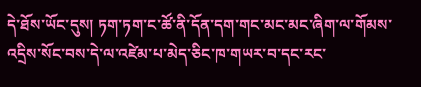དེ་ཐོས་ཡོང་དུས། ཏག་ཏག་ང་ཚོ་ནི་དོན་དག་གང་མང་མང་ཞིག་ལ་གོམས་འདྲིས་སོང་བས་དེ་ལ་འཛེམ་པ་མེད་ཅིང་ཁ་གཡར་བ་དང་རང་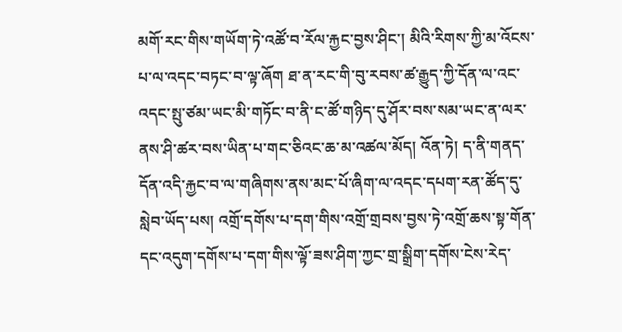མགོ་རང་གིས་གཡོག་ཏེ་འཚོ་བ་རོལ་རྐྱང་བྱས་ཤིང་། མིའི་རིགས་ཀྱི་མ་འོངས་པ་ལ་འདང་བཏང་བ་ལྟ་ཞོག ཐ་ན་རང་གི་བུ་རབས་ཚ་རྒྱུད་ཀྱི་དོན་ལ་འང་འདང་སྤུ་ཙམ་ཡང་མི་གཏོང་བ་ནི་ང་ཚོ་གཉིད་དུ་ཤོར་བས་སམ་ཡང་ན་ལར་ནས་ཤི་ཚར་བས་ཡིན་པ་གང་ཅིའང་ཆ་མ་འཚལ་མོད། འོན་ཏེ། ད་ནི་གནད་དོན་འདི་རྐྱང་བ་ལ་གཞིགས་ནས་མང་པོ་ཞིག་ལ་འདང་དཔག་རན་ཚོད་དུ་སླེབ་ཡོད་པས། འགྲོ་དགོས་པ་དག་གིས་འགྲོ་གྲབས་བྱས་ཏེ་འགྲོ་ཆས་སྟ་གོན་དང་འདུག་དགོས་པ་དག་གིས་ལྟོ་ཟས་ཤིག་ཀྱང་གྲ་སྒྲིག་དགོས་ངེས་རེད་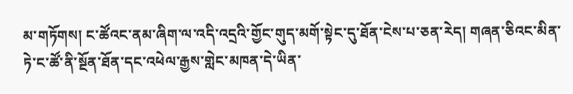མ་གཏོགས། ང་ཚོའང་ནམ་ཞིག་ལ་འདི་འདྲའི་གྱོང་གུད་མགོ་སྟེང་དུ་ཐོན་ངེས་པ་ཅན་རེད། གཞན་ཅིའང་མིན་ཏེ་ང་ཚོ་ནི་སྔོན་ཐོན་དང་འཕེལ་རྒྱས་གླེང་མཁན་དེ་ཡིན་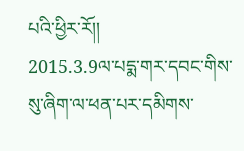པའི་ཕྱིར་རོ།།
2015.3.9ལ་པདྨ་གར་དབང་གིས་སུ་ཞིག་ལ་ཕན་པར་དམིགས་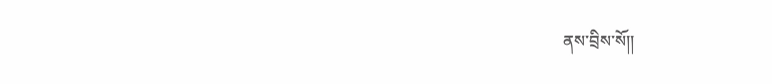ནས་བྲིས་སོ།།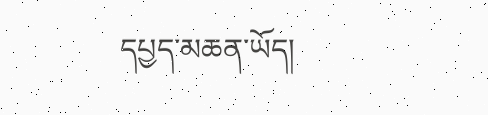དཔྱད་མཆན་ཡོད།